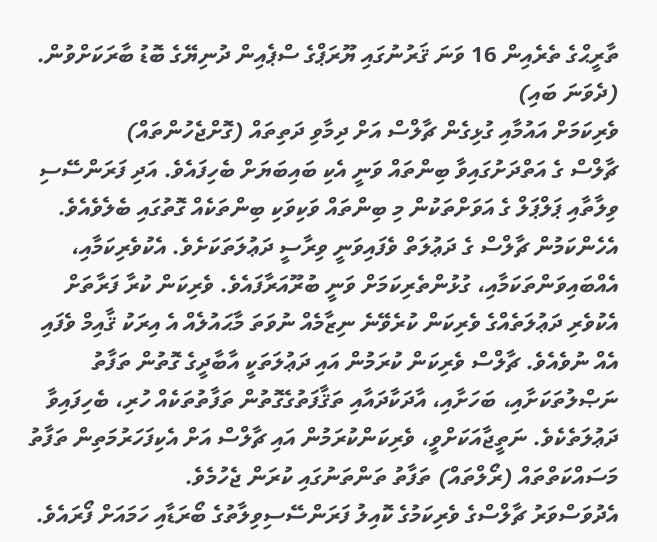ތާރީޙްގެ ތެރެއިން 16 ވަނަ ޤަރުނުގައި ޔޫރަޕްގެ ސްޕެއިން ދުނިޔޭގެ ބޮޑު ބާރަކަށްވުން. (ދެވަނަ ބައި)
ވެރިކަމަށް އައުމާއި ގުޅިގެން ޗާލްސް އަށް ދިމާވި ދަތިތައް (ގޮށްޖެހުންތައް)
ޗާލްސް ގެ އަތްދަށުގައިވާ ބިންތައް ވަނީ އެކި ބައިބަޔަށް ބެހިފައެވެ. އަދި ފަރަންސޭސި ވިލާތާއި ޕަލްޕަލް ގެ އަވަށްތަކުން މި ބިންތައް ވަކިވަކި ބިންތަކެއް ގޮތުގައި ބެލެވެއެވެ. އެހެންކަމުން ޗާލްސް ގެ ދަޢުލަތް ވެފައިވަނީ ވިރާސީ ދަޢުލަތަކަށެވެ. އެކުވެރިކަމާއި، އެއްބައިވަންތަކަމާއި، ގުޅުންތެރިކަމަށް ވަނީ ބުރޫއަރާފައެވެ. ވެރިކަން ކުރާ ފަރާތަށް އެކުވެރި ދަޢުލަތެއްގެ ވެރިކަން ކުރެވޭނެ ނިޒާމެއް ނުވަތަ މާޙައުލެއް އެ އިރަކު ޤާއިމް ވެފައި އެއް ނުވެއެވެ. ޗާލްސް ވެރިކަން ކުރަމުން އައި ދަޢުލަތަކީ އާބާދީގެ ގޮތުން ތަފާތު ނަޞްލުތަކަށާއި، ބަހަށާއި، އާދަކާދައާއި ތަޤާފަތުގެގޮތުން ތަފާތުތަކެއް ހުރި، ބެހިފައިވާ ދަޢުލަތެކެވެ. ނަތީޖާއަކަށްވީ، ވެރިކަންކުރަމުން އައި ޗާލްސް އަށް އެކިފަހަރުމަތިން ތަފާތު މަސައްކަތްތައް (ރޯލްތައް) ތަފާތު ތަންތަނުގައި ކުރަން ޖެހުމެވެ.
އެދުވަސްވަރު ޗާލްސްގެ ވެރިކަމުގެ ކޮއިލު ފަރަންސޭސިވިލާތުގެ ބޯރަޑާއި ހަމައަށް ފޯރައެވެ.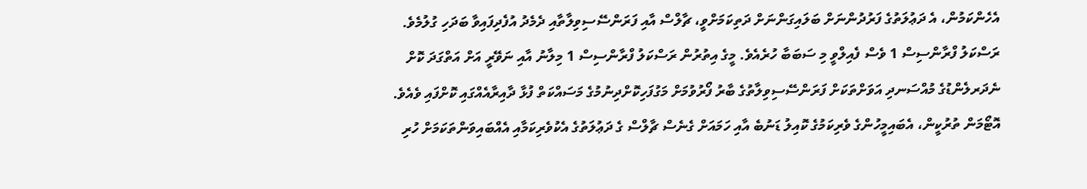އެހެންކަމުން، އެ ދަޢުލަތުގެ ފަރުދުންނަށް ބަލައިގަންނަށް ދަތިކަމަށްވީ، ޗާލްސް އާއި ފަރަންސޭސިވިލާތާއި ދެމެދު އުފެދިފައިވާ ބަދަހި ގުލުމެވެ. ރަސްކަލު ފްރާންސިސް 1 ވެސް ފެއިލްވީ މި ސަބަބާ ހުރެއެވެ. މީގެ އިތުރުން ރަސްކަލު ފްރާންސިސް 1 މިލާނު އާއި ނަވޭރީ އަށް އަތްގަދަ ކޮށް ނެދަރލެންޑުގެ މުއްސަނދި އަވަށްތަކަށް ފަރަންސޭސިވިލާތުގެ ބާރު ފޯރުވުމަށް މަގުފަހިކޮށްދިނުމުގެ މަސައްކަތް ފުޅާ ދާއިރާއެއްގައި ކޮށްފައި ވެއެވެ.
އޮޓޯމަން ތުރުކީން، އެބައިމީހުންގެ ވެރިކަމުގެ ކޮއިލު ޑަނުބެ އާއި ހަމައަށް ގެނެސް ޗާލްސް ގެ ދަޢުލަތުގެ އެކުވެރިކަމާއި އެއްބައިވަންތަކަމަށް ހުރި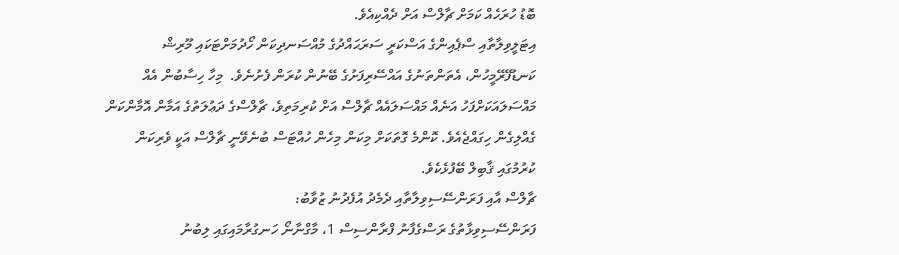ބޮޑު ހުރަހެއް ކަމަށް ޗާލްސް އަށް ދެއްކިއެވެ.
އިޓަލީވިލާތާއި ސްޕެއިންގެ އަސްކަރީ ސަރަޙައްދުގެ މުއްސަނދިކަން ހޯދުމަށްޓަކައި މޫރިޝް ކަނޑުފޭރޭމީހުން، އެތަންތަނުގެ އައްސޭރިފަށުގެ ބޭނުން ކުރަން ފެށުނެވެ.  މިހާ ހިސާބުން އެއް މައްސަލައަކަށްފަހު އަނެއް މައްސަލައެއް ޗާލްސް އަށް ކުރިމަތިވެ، ޗާލްސްގެ ދަޢުލަތުގެ އަމާން އޮމާންކަން ގެއްލިގެން ހިގައްޖެއެވެ. ކޮންމެ ގޮތަކަށް މިކަން މިހެން ހުއްޓަސް ބުނެވޭނީ ޗާލްސް އަކީ ވެރިކަން ކުރުމުގައި ޤާބިލް ބޭފުޅެކެވެ.
ޗާލްސް އާއި ފަރަންސޭސިވިލާތާއި ދެމެދު އުފެދުނު ޒުވާބު:
ފަރަންސޭސިވިޅާތުގެ ރަސްގެފާނު ފްރާންސިސް 1، މާގްނާނޯ ހަނގުރާމައިގައި ލިބުނު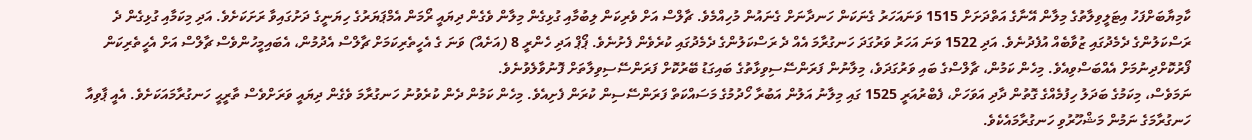ކާމިޔާބަށްފަހު އިޓަލީވިލާތުގެ މިލާން އޭނާގެ އަތްދަށަށް 1515 ވަނައަހަރު ގެނަކަން ހަނދާނަށް ގެނައުން މުހިއްމެވެ. ޗާލްސް އަށް ވެރިކަން ލިބުމާއި ގުޅިގެން މިލާން ވެގެން ދިޔައީ ރޯމަން އެމްޕަޔަރުގެ ހިޔަނީގެ ދަށުގައިވާ ރަށަކަށެވެ. އަދި މިކަމާއި ގުޅިގެން ދެ ރަސްކަލުންގެ ދެމެދުގައި ޒުވާބެއް އުފެދުނެވެ. އަދި 1522 ވަނަ އަހަރު ވަރުގަދަ ހަނގުރާމަ އެއް ދެ ރަސްކަލުންގެ ދެމެދުގައި ކުރެވެން ފެށުނެވެ. ޕޯޕް އަދި ހެންރީ 8 (އަށެއް) ވަނަ ގެ އެހީތެރިކަމަށް ޗާލްސް އެދުމުން، އެބައިމީހުންވެސް ޗާލްސް އަށް އެހީތެރިކަން ފޯރުކޮށްދިނުމަށް އެއްބަސްވިއެވެ. މިހެން ކަމުން، ޗާލްސްގެ ބައި ވަރުގަދަވެ، މިލާނުން ފަރަންސޭސިވިޅާތުގެ ބައިގަޑު ބޭރުކޮށް ފަރަންސޭސިވިލާތަށް ފޮނުވާލެވުނެވެ.
ނަމަވެސް، މިކަމުގެ ބަދަލު ހިފުމެއްގެ ގޮތުން ދާދި އަވަހަށް، ފެބްރުއަރީ 1525 ގައި މިލާނު އަލުން އަބުރާ ހޯދުމުގެ މަސައްކަތް ފަރަންސޭސިން ކުރަން ފެށިއެވެ. މިހެން ކަމުން ދެން ކުރެވުނު ހަނގުރާމަ ވެގެން ދިޔައީ ވަރަށްވެސް ތާރީޙީ ހަނގުރާމައަކަށެވެ. އެއީ ޕާވިއާ ހަނގުރާމަގެ ނަމުން މަޝްހޫރުވި ހަނގުރާމައެކެވެ.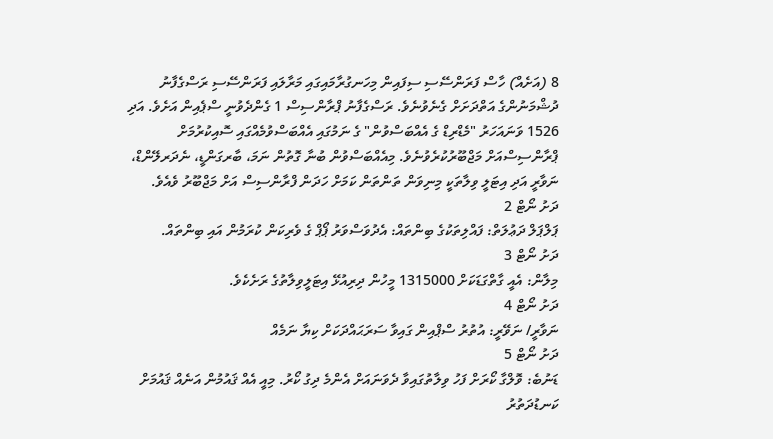8 (އަށެއް) ހާސް ފަރަންސޭސި ސިފައިން މިހަނގުރާމައިގައި މަރާލައި ފަރަންސޭސި ރަސްގެފާނު ދުޝްމަނުންގެ އަތްދަށަށް ގެނެވުނެވެ. ރަސްގެފާނު ޕްރާންސިސް 1 ގެންދެވުނީ ސްޕެއިން އަށެވެ. އަދި 1526 ވަނައަހަރު "މެޑްރިޑް ގެ އެއްބަސްވުން" ގެ ނަމުގައި އެއްބަސްވުމެއްގައި ސޮއިކުރުމަށް ޕްރާންސިސްއަށް މަޖްބޫރުކުރެވުނެވެ. މިއެއްބަސްވުން ބުނާ ގޮތުން ނަމަ، ބާރގަންޑީ، ނެދަރލޭންޑް، ނަވާރީ އަދި އިޓަލީ ވިލާތަކީ މިނިވަން ތަންތަން ކަމަށް ހަދަން ފްރާންސިސް އަށް މަޖްބޫރު ވެއެވެ.
ދަށު ނޯޓް 2
ޕަލްޕަލް ދަޢުލަތް: ފައްލިތަކުގެ ބިންތައް: އެދުވަސްވަރު ޕޯޕް ގެ ވެރިކަން ކުރަމުން އައި ބިންތައް.
ދަށު ނޯޓް 3
މިލާން: އެއީ ގާތްގަޑަކަށް 1315000 މީހުން ދިރިއުޅޭ އިޓަލީވިލާތުގެ ރަށެކެވެ.
ދަށު ނޯޓް 4
ނަވާރީ/ ނަވޭރީ: އުތުރު ސްޕްއިން ގައިވާ ސަރަޙައްދަކަށް ކިޔާ ނަމެއް
ދަށު ނޯޓް 5
ޑަނުބެ: ވޮލްގާ ކޯރަށް ފަހު ވިލާތުގައިވާ ދެވަނައަށް އެންމެ ދިގު ކޯރު. މިއީ އެއް ޤައުމުން އަނެއް ޤައުމަށް ކަނޑުދަތުރު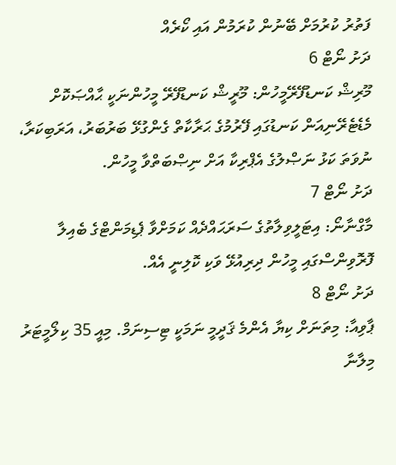ފަތުރު ކުރުމަށް ބޭނުން ކުރަމުން އައި ކޯރެއް
ދަށު ނޯޓް 6
މޫރިޝް ކަނޑުފޭރޭމީހުން: މޫރީޝް ކަނޑުފޭރޭ މީހުންނަކީ ޙާއްޞަކޮށް މެޑެޓެރޭނިއަން ކަނޑުގައި ފޭރުމުގެ ޙަރާކާތް ގެންގުޅޭ ބަރުބަރު، އަރަބިކަރާ، ނުވަތަ ކަޅު ނަޞްލުގެ އެޕްރިކާ އަށް ނިޞްބަތްވާ މީހުން.
ދަށު ނޯޓް 7
މާގްނާނޯ: އިޓަލީވިލާތުގެ ސަރަޙައްދެއް ކަމަށްވާ ޕެޑިމަންޓްގެ ބެއިލާ ފޮރޮވިންސްގައި މީހުން ދިރިއުޅޭ ވަކި ކޮލިނީ އެއް.
ދަށު ނޯޓް 8
ޕާވިއާ: މިތަނަށް ކިޔާ އެންމެ ޤަދީމީ ނަމަކީ ޓިސިނަމް. މިއީ 35 ކިލޯމީޓަރު މިލާނާ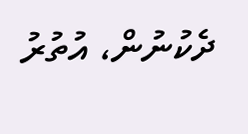ދެކުނުން، އުތުރު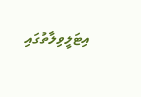އިޓަލީވިލާތުގައި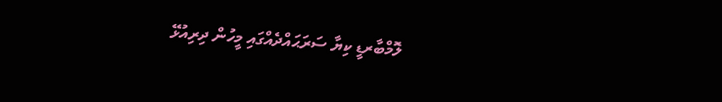ލޮމްބާރޑީ ކިޔާ ސަރަޙައްދެއްގައި މީހުން ދިރިއުޅޭ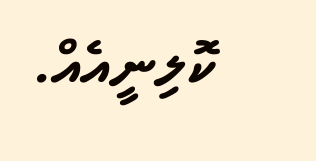ކޮލިނީއެއް.